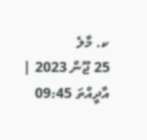ކ. މާލެ
25 ޖޫން 2023 | އާދީއްތަ 09:45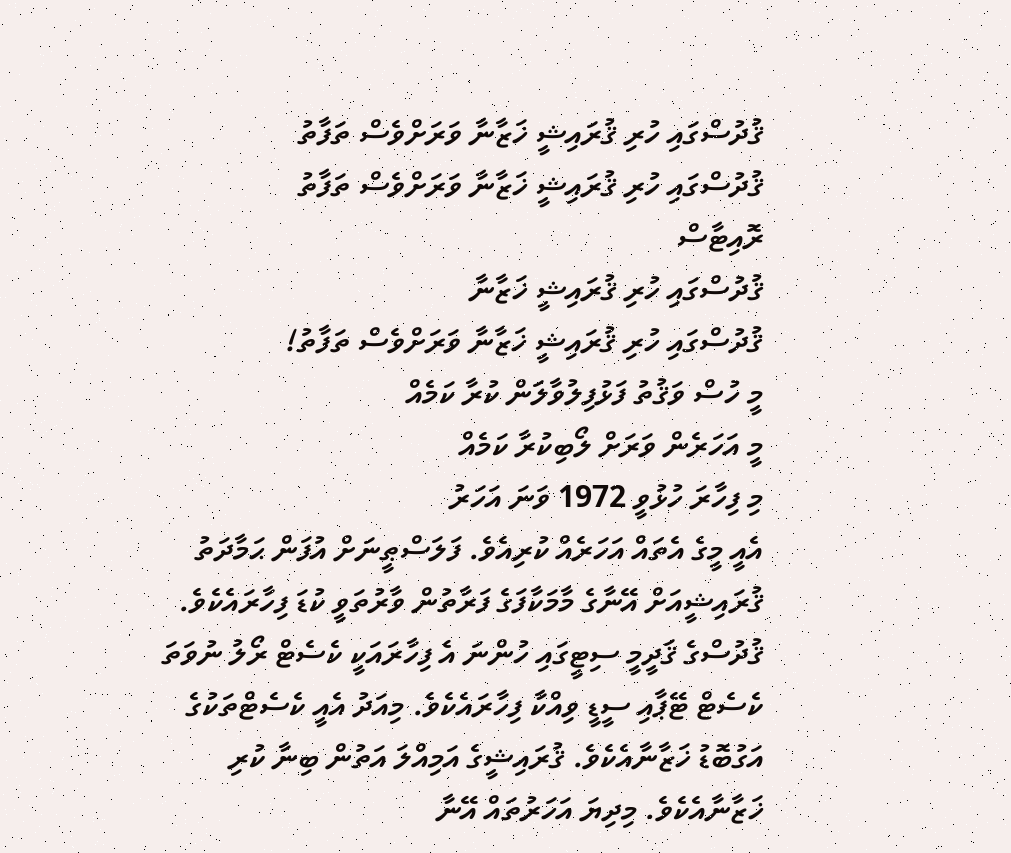ޤުދުސްގައި ހުރި ޤުރައިޝީ ޚަޒާނާ ވަރަށްވެސް ތަފާތު
ޤުދުސްގައި ހުރި ޤުރައިޝީ ޚަޒާނާ ވަރަށްވެސް ތަފާތު
ރޮއިޓާސް
ޤުދުސްގައި ހުރި ޤުރައިޝީ ޚަޒާނާ
ޤުދުސްގައި ހުރި ޤުރައިޝީ ޚަޒާނާ ވަރަށްވެސް ތަފާތު!
މީ ހުސް ވަޤުތު ފަޅުފިލުވާލަން ކުރާ ކަމެއް
މީ އަހަރެން ވަރަށް ލޯބިކުރާ ކަމެއް
މި ފިހާރަ ހުޅުވީ 1972 ވަނަ އަހަރު
އެއީ މީގެ އެތައް އަހަރެއް ކުރިއެވެ. ފަލަސްޠީނަށް އުފަން ޙަމާދަތު ޤުރައިޝީއަށް އޭނާގެ މާމަކާފަގެ ފަރާތުން ވާރުތަވީ ކުޑަ ފިހާރައެކެވެ. ޤުދުސްގެ ޤަދީމީ ސިޓީގައި ހުންނަ އެ ފިހާރައަކީ ކެސެޓް ރޯލު ނުވަތަ ކެސެޓް ޓޭޕާއި ސީޑީ ވިއްކާ ފިހާރައެކެވެ. މިއަދު އެއީ ކެސެޓްތަކުގެ އަގުބޮޑު ޚަޒާނާއެކެވެ. ޤުރައިޝީގެ އަމިއްލަ އަތުން ބިނާ ކުރި ޚަޒާނާއެކެވެ. މިދިޔަ އަހަރުތައް އޭނާ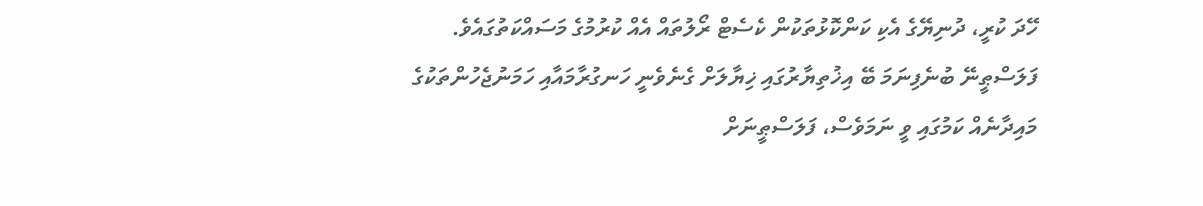ހޭދަ ކުރީ، ދުނިޔޭގެ އެކި ކަންކޮޅުތަކުން ކެސެޓް ރޯލުތައް އެއް ކުރުމުގެ މަސައްކަތުގައެވެ.
ފަލަސްޠީނޭ ބުނެފިނަމަ ބޭ އިޚުތިޔާރުގައި ޚިޔާލަށް ގެނެވެނީ ހަނގުރާމައާއި ހަމަނުޖެހުންތަކުގެ މައިދާނެއް ކަމުގައި ވީ ނަމަވެސް، ފަލަސްޠީނަށް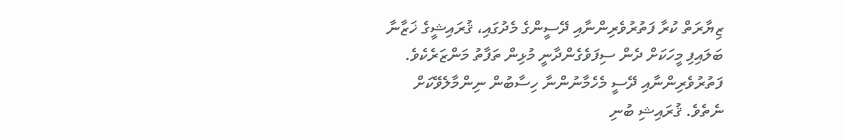ޒިޔާރަތް ކުރާ ފަތުރުވެރިންނާއި ދޭސީންގެ މެދުގައި، ޤުރައިޝީގެ ޚަޒާނާ ބަލައިފި މީހަކަށް ދެން ސިފަވެގެންދާނީ މުޅިން ތަފާތު މަންޒަރެކެވެ. ފަތުރުވެރިންނާއި ދޭސީ މެހެމާނުންނާ ހިސާބުން ނިންމާލެވޭކަށް ނެތެވެ. ޤުރައިޝި ބުނި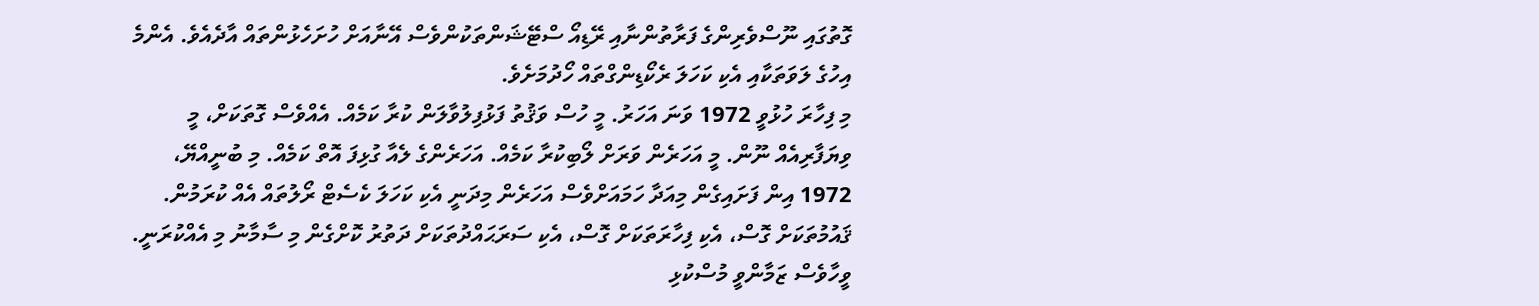ގޮތުގައި ނޫސްވެރިންގެ ފަރާތުންނާއި ރޭޑިއޯ ސްޓޭޝަންތަކުންވެސް އޭނާއަށް ހުށަހެޅުންތައް އާދެއެވެ. އެންމެ އިހުގެ ލަވަތަކާއި އެކި ކަހަލަ ރެކޯޑިންގްތައް ހޯދުމަށެވެ.
މި ފިހާރަ ހުޅުވީ 1972 ވަނަ އަހަރު. މީ ހުސް ވަޤުތު ފަޅުފިލުވާލަން ކުރާ ކަމެއް. އެއްވެސް ގޮތަކަށް، މީ ވިޔަފާރިއެއް ނޫން. މީ އަހަރެން ވަރަށް ލޯބިކުރާ ކަމެއް. އަހަރެންގެ ލެއާ ގުޅިފަ އޮތް ކަމެއް. މި ބުނީއްޔޭ، 1972 އިން ފަށައިގެން މިއަދާ ހަމައަށްވެސް އަހަރެން މިދަނީ އެކި ކަހަލަ ކެސެޓް ރޯލުތައް އެއް ކުރަމުން. ޤައުމުތަކަށް ގޮސް، އެކި ފިހާރަތަކަށް ގޮސް، އެކި ސަރަޙައްދުތަކަށް ދަތުރު ކޮށްގެން މި ސާމާނު މި އެއްކުރަނީ. ވީހާވެސް ޒަމާންވީ މުސްކުޅި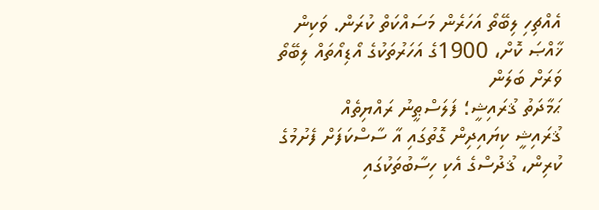އެއްޗިހި ލިބޭތޯ އަހަރެން މަސައްކަތް ކުރަން. ވަކިން ޚާއްޞަ ކޮށް، 1900ގެ އަހަރުތަކުގެ އޯޑިއޯތައް ލިބޭތޯ ވަރަށް ބަލަން
ޙަމާދަތު ޤުރައިޝީ؛ ފަލަސްޠީނު ރައްޔިތެއް
ޤުރައިޝީ ކިޔައިދިން ގޮތުގައި އާ ސާސްކަފަށް ފެށުމުގެ ކުރިން، ޤުދުސްގެ އެކި ހިސާބުތަކުގައި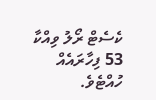ކެސެޓް ރޯލު ވިއްކާ 53 ފިހާރައެއް ހުއްޓެވެ.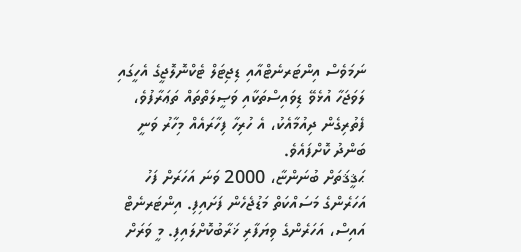ނަމަވެސް އިންޓަރނެޓްއާއި ޑިޖިޓަލް ޓެކްނޮލޮޖީގެ އެހީގައި ލަވަޖަހާ އުޅެވޭ ޑިވައިސްތަކާއި ވަޞީލަތްތައް ތަޢަރާފުވެ، ފެތުރިގެން ދިއުމާއެކު، އެ ހުރިހާ ފިހާރައެއް މިހާރު ވަނީ ބަންދު ކޮށްފައެވެ.
ޙަޤީޤަތަށް ބުނަންޏާ، 2000 ވަނަ އަހަރަށް ފަހު އަހަރެންގެ މަސައްކަތް މަޑުޖެހެން ފަށައިފި. އިންޓަރނެޓް އައިސް، އަހަރެންގެ ވިޔަފާރި ޚަރާބުކޮށްލައިފި. މީ ވަރަށް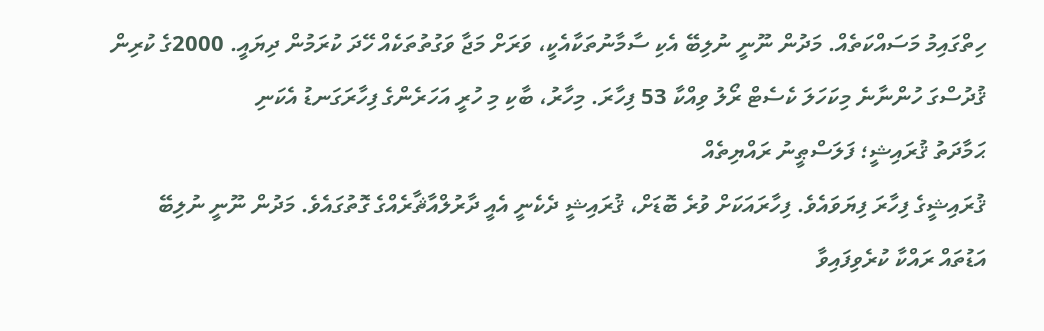ހިތްގައިމު މަސައްކަތެއް. މަދުން ނޫނީ ނުލިބޭ އެކި ސާމާނުތަކާއެކީ، ވަރަށް މަޖާ ވަގުތުތަކެއް ހޭދަ ކުރަމުން ދިޔައީ. 2000ގެ ކުރިން ޤުދުސްގަ ހުންނާނެ މިކަހަލަ ކެސެޓް ރޯލު ވިއްކާ 53 ފިހާރަ. މިހާރު، ބާކި މި ހުރީ އަހަރެންގެ ފިހާރަގަނޑު އެކަނި
ޙަމާދަތު ޤުރައިޝީ؛ ފަލަސްޠީނު ރައްޔިތެއް
ޤުރައިޝީގެ ފިހާރަ ފިޔަވައެވެ. ފިހާރައަކަށް ވުރެ ބޮޑަށް، ޤުރައިޝީ ދެކެނީ އެއީ ދާރުލްއާޘާރެއްގެ ގޮތުގައެވެ. މަދުން ނޫނީ ނުލިބޭ އަޑުތައް ރައްކާ ކުރެވިފައިވާ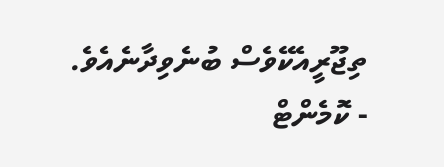ތިޖޫރީއެކޭވެސް ބުނެވިދާނެއެވެ.
- ކޮމެންޓް